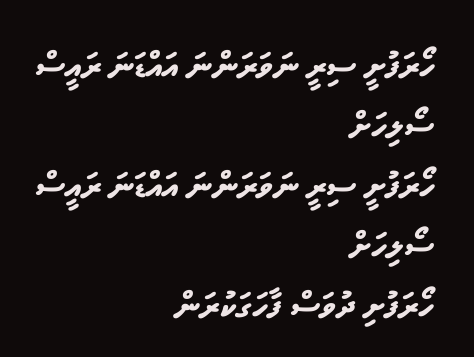ހޯރަފުށީ ސިރީ ނަވަރަންނަ އައްޑަނަ ރައީސް ސޯލިހަށް
ހޯރަފުށީ ސިރީ ނަވަރަންނަ އައްޑަނަ ރައީސް ސޯލިހަށް
ހޯރަފުށި ދުވަސް ފާހަގަކުރަން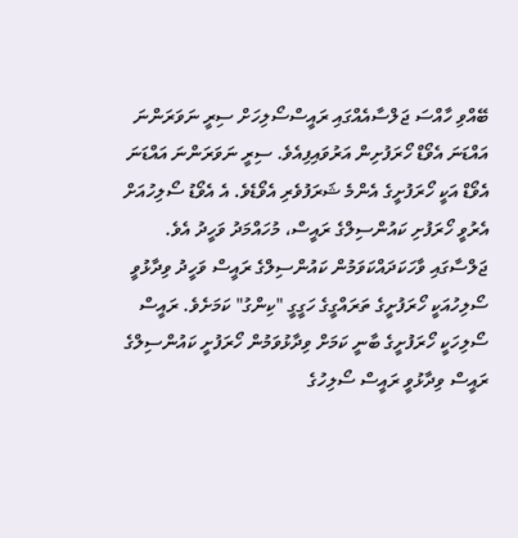ބޭއްވި ހާއްސަ ޖަލްސާއެއްގައި ރައީސްސޯލިހަށް ސިރީ ނަވަރަންނަ އައްޑަނަ އެވޯޑް ހޯރަފުށިން އަރުވައިފިއެވެ. ސިރީ ނަވަރަންނަ އައްޑަނަ އެވޯޑް އަކީ ހޯރަފުށީގެ އެންމެ ޝަރަފުވެރި އެވޯޑެވެ. އެ އެވޯޑު ސޯލިހުއަށް އެރުވީ ހޯރަފުށި ކައުންސިލްގެ ރައީސް، މުހައްމަދު ވަހީދު އެވެ.
ޖަލްސާގައި ވާހަކަދައްކަވަމުން ކައުންސިލްގެ ރައީސް ވަހީދު ވިދާޅުވީ ސޯލިހުއަކީ ހޯރަފުށީގެ ތަރައްގީގެ ހަގީގީ "ކިންގު" ކަމަށެވެ. ރައީސް ސޯލިހަކީ ހޯރަފުށީގެ ބާނީ ކަމަށް ވިދާޅުވަމުން ހޯރަފުށީ ކައުންސިލްގެ ރައީސް ވިދާޅުވީ ރައީސް ސޯލިހުގެ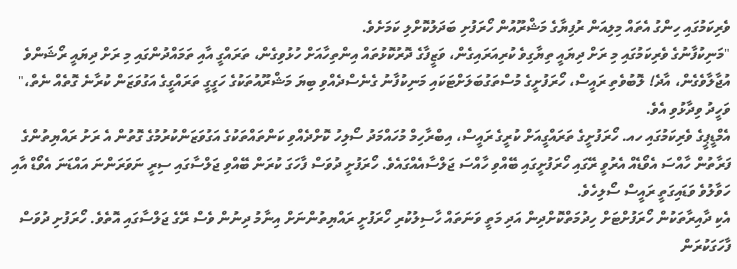ވެރިކަމުގައި ހިންގު އެތައް މިލިއަން ރުފިޔާގެ މަޝްރޫއުން ހޯރަފުށި ބަދަލުކޮށްލި ކަމަށެވެ.
"މަނިކުފާނުގެ ވެރިކަމުގައި މި ރަށް ދިޔައީ ތިޔާގިވެ ކުރިއަރައިގެން، ވަޒީފާގެ ދޮރުކޮޅުތައް އިންތިހާއަށް ހުޅުވިގެން، ތަރައްގީ އާއި ތަމައްދުންގައި މި ރަށް ދިޔައީ ރޯޝަންވެ އުޖާލާވެގެން، އާދެ! ލޮބުވެތި ރައީސް، ހޯރަފުށީގެ މުސްތަގުބަލަށްޓަކައި މަނިކުފާނު ގެނެސްދެއްވި ބިޔަ މަޝްރޫއުތަކުގެ ހަގީގީ ތަރައްގީގެ އަގުވަޒަން ކުރާނެ ގޮތެއް ނެތް،" ވަހީދު ވިދާޅުވި އެވެ.
އެމްޑީޕީގެ ވެރިކަމުގައި ހއ. ހޯރަފުށީގެ ތަރައްގީއަށް ކުރީގެ ރައީސް، އިބްރާހިމް މުހައްމަދު ސޯލިހު ކޮށްދެއްވި ކަންތައްތަކުގެ އަގުވަޒަންކުރުމުގެ ގޮތުން އެ ރަށު ރައްޔިތުންގެ ފަރާތުން ހާއްސަ އެވޯޑެއް އެރުވީ ރޭގައި ހޯރަފުށީގައި ބޭއްވި ހާއްސަ ޖަލްސާއެއްގައެވެ. ހޯރަފުށީ ދުވަސް ފާހަގަ ކުރަން ބޭއްވި ޖަލްސާގައި ސިރީ ނަވަރަންނަ އައްޑަނަ އެވޯޑް އާއި ހަވާލުވެ ވަޑައިގަތީ ރައީސް ސޯލިހެވެ.
އެކި ދާއިރާތަކުން ހޯރަފުށްޓަށް ހިދުމަތްކޮށްދިން އަދި މަތީ ވަނަތައް ހާސިލުކުރި ހޯރަފުށީ ރައްޔިތުންނަށް އިނާމު ދިނުން ވެސް ރޭގެ ޖަލްސާގައި އޮތެވެ. ހޯރަފުށި ދުވަސް ފާހަގަކުރަން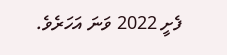ފެށީ 2022 ވަނަ އަހަރެވެ.